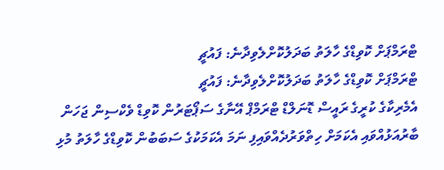ޓްރަމްޕަށް ކޮވިޑްގެ ހާލަތު ބަދަލުކޮށްލެވިދާނެ: ފައުޗީ
ޓްރަމްޕަށް ކޮވިޑްގެ ހާލަތު ބަދަލުކޮށްލެވިދާނެ: ފައުޗީ
އެމެރިކާގެ ކުރީގެ ރައީސް ޑޮނަލްޑް ޓްރަމްޕް އޭނާގެ ސަޕޯޓަރުން ކޮވިޑް ވެކްސިން ޖަހަން ބާރުއަޅުއްވައި އެކަމަށް ހިތްވަރުދެއްވައިފި ނަމަ އެކަމަކުގެ ސަބަބުން ކޮވިޑްގެ ހާލަތު މުޅި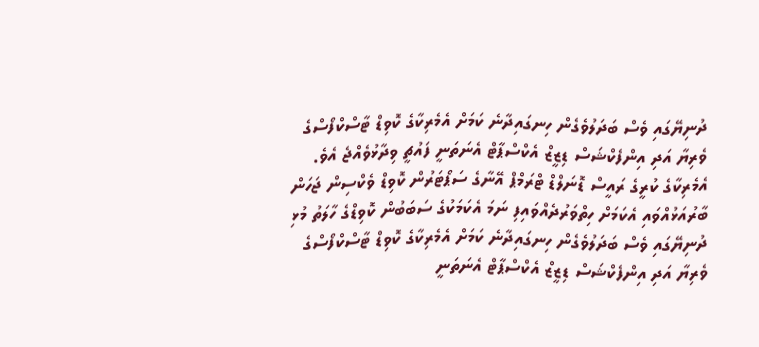ދުނިޔޭގައި ވެސް ބަދަލުވެގެން ހިނގައިދާނެ ކަމަށް އެމެރިކާގެ ކޮވިޑް ޓާސްކްފޯސްގެ ވެރިޔާ އަދި އިންފެކްޝަސް ޑިޒީޒް އެކްސްޕާޓް އެނަތަނީ ފައުޗީ ވިދާޅުވެއްޖެ އެވެ.
އެމެރިކާގެ ކުރީގެ ރައީސް ޑޮނަލްޑް ޓްރަމްޕް އޭނާގެ ސަޕޯޓަރުން ކޮވިޑް ވެކްސިން ޖަހަން ބާރުއަޅުއްވައި އެކަމަށް ހިތްވަރުދެއްވައިފި ނަމަ އެކަމަކުގެ ސަބަބުން ކޮވިޑްގެ ހާލަތު މުޅި ދުނިޔޭގައި ވެސް ބަދަލުވެގެން ހިނގައިދާނެ ކަމަށް އެމެރިކާގެ ކޮވިޑް ޓާސްކްފޯސްގެ ވެރިޔާ އަދި އިންފެކްޝަސް ޑިޒީޒް އެކްސްޕާޓް އެނަތަނީ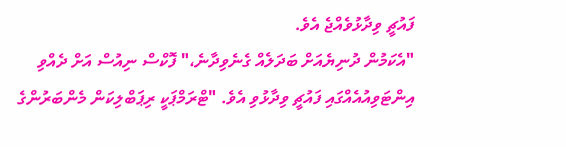ފައުޗީ ވިދާޅުވެއްޖެ އެވެ.
"އެކަމުން ދުނިޔެއަށް ބަދަލެއް ގެނެވިދާނެ،" ފޮކްސް ނިއުސް އަށް ދެއްވި އިންޓަވިއުއެއްގައި ފައުޗީ ވިދާޅުވި އެވެ. "ޓްރަމްޕަކީ ރިޕަބްލިކަން މެންބަރުންގެ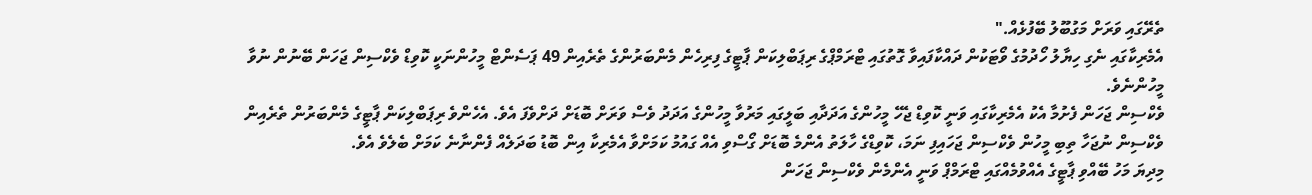ތެރޭގައި ވަރަށް މަގުބޫލު ބޭފުޅެއް."
އެމެރިކާގައި ނެގި ހިޔާލު ހޯދުމުގެ ވޯޓަކުން ދައްކާފައިވާ ގޮތުގައި ޓްރަމްޕްގެ ރިޕަބްލިކަން ޕާޓީގެ ފިރިހެން މެންބަރުންގެ ތެރެއިން 49 ޕަސެންޓް މީހުންނަކީ ކޮވިޑް ވެކްސިން ޖަހަން ބޭނުން ނުވާ މީހުންނެވެ.
ވެކްސިން ޖަހަން ފެށުމާ އެކު އެމެރިކާގައި ވަނީ ކޮވިޑް ޖެހޭ މީހުންގެ އަދަދާއި ބަލީގައި މަރުވާ މީހުންގެ އަދަދު ވެސް ވަރަށް ބޮޑަށް ދަށްވެފަ އެވެ. އެހެންވެ ރިޕަބްލިކަން ޕާޓީގެ މެންބަރުން ތެރެއިން ވެކްސިން ނުޖަހާ ތިބި މީހުން ވެކްސިން ޖަހައިފި ނަމަ، ކޮވިޑްގެ ހާލަތު އެންމެ ބޮޑަށް ގޯސްވި އެއް ގައުމު ކަމަށްވާ އެމެރިކާ އިން ބޮޑު ބަދަލެއް ފެންނާނެ ކަމަށް ބެލެވެ އެވެ.
މިދިޔަ މަހު ބޭއްވި ޕާޓީގެ އެއްވުމެއްގައި ޓްރަމްޕް ވަނީ އެންމެން ވެކްސިން ޖަހަން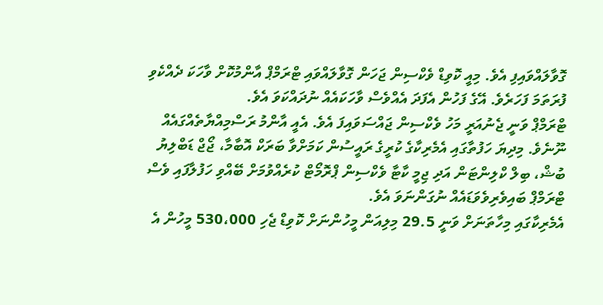ގޮވާލައްވައިފި އެވެ. މިއީ ކޮވިޑް ވެކްސިން ޖަހަން ގޮވާލައްވައި ޓްރަމްޕް އާންމުކޮށް ވާހަކަ ދެއްކެވި ފުރަތަމަ ފަހަރެވެ. އޭގެ ފަހުން އެފަދަ އެއްވެސް ވާހަކައެއް ނުދައްކަވަ އެވެ.
ޓްރަމްޕް ވަނީ ޖެނުއަރީ މަހު ވެކްސިން ޖައްސަވައިފަ އެވެ. އެއީ އާންމު ރަސްމިއްޔާތެއްގައެއް ނޫނެވެ. މިދިޔަ ހަފުތާގައި އެމެރިކާގެ ކުރީގެ ރައީސުން ކަމަށްވާ ބަރަކް އޮބާމާ، ޖޯޖް ޑަބްލިޔު ބުޝް، ބިލް ކްލިންޓަން އަދި ޖިމީ ކާޓާ ވެކްސިން ޕްރޮމޯޓް ކުރެއްވުމަށް ބޭއްވި ހަފުލާފައި ވެސް ޓްރަމްޕް ބައިވެރިވެވަޑައެއް ނުގަންނަވަ އެވެ.
އެމެރިކާގައި މިހާތަނަށް ވަނީ 29.5 މިލިއަން މީހުންނަށް ކޮވިޑް ޖެހި 530،000 މީހުން އެ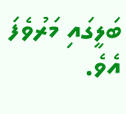ބަލީގައި މަރުވެފަ އެވެ.